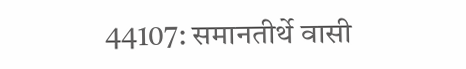44107: समानतीर्थे वासी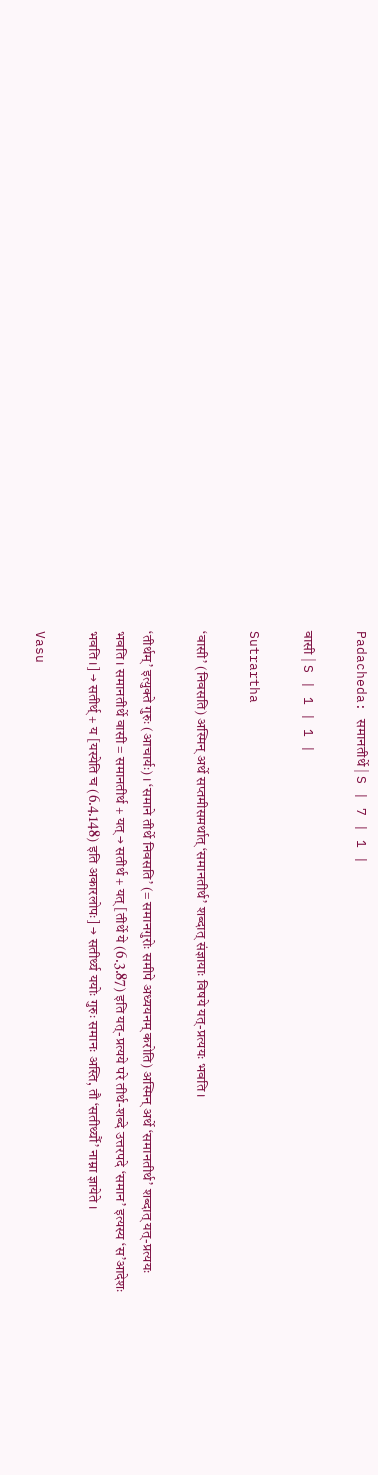Padacheda: समानतीर्थे | S | 7 | 1 |

वासी | S | 1 | 1 |

Sutrartha

‘वासी’ (निवसति) अस्मिन् अर्थे सप्तमीसमर्थात् ‘समानतीर्थ’ शब्दात् संज्ञायाः विषये यत्-प्रत्ययः भवति ।

‘तीर्थम्’ इत्युक्ते गुरुः (आचार्यः) । ‘समाने तीर्थे निवसति’ (= समानगुरोः समीपे अध्ययनम् करोति) अस्मिन् अर्थे ‘समानतीर्थ’ शब्दात् यत्-प्रत्ययः भवति । समानतीर्थे वासी = समानतीर्थ + यत् → सतीर्थ + यत् [तीर्थे ये (6.3.87) इति यत्-प्रत्यये परे तीर्थ-शब्दे उत्तरपदे ‘समान’ इत्यस्य ‘स’आदेशः भवति ।] → सतीर्थ् + य [यस्येति च (6.4.148) इति अकारलोपः] → सतीर्थ्य ययोः गुरुः समानः अस्ति, तौ ‘सतीर्थ्यौ’ नाम्ना ज्ञायेते ।

Vasu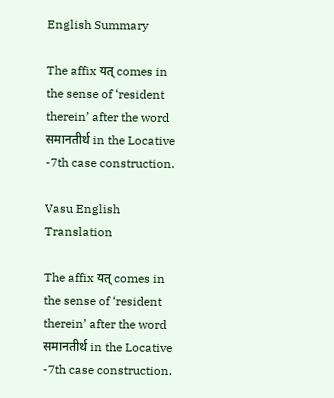English Summary

The affix यत् comes in the sense of ‘resident therein’ after the word समानतीर्थ in the Locative -7th case construction.

Vasu English Translation

The affix यत् comes in the sense of ‘resident therein’ after the word समानतीर्थ in the Locative -7th case construction.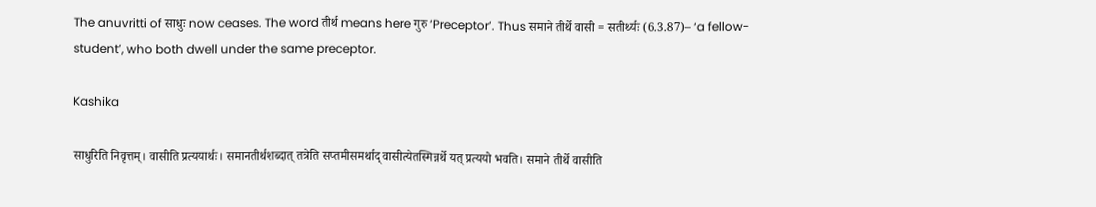The anuvritti of साधुः now ceases. The word तीर्थ means here गुरु ‘Preceptor’. Thus समाने तीर्थे वासी = सतीर्थ्यः (6.3.87)– ‘a fellow-student’, who both dwell under the same preceptor.

Kashika

साधुरिति निवृत्तम्। वासीति प्रत्ययार्थः। समानतीर्थशब्दात् तत्रेति सप्तमीसमर्थाद् वासीत्येतस्मिन्नर्थे यत् प्रत्ययो भवति। समाने तीर्थे वासीति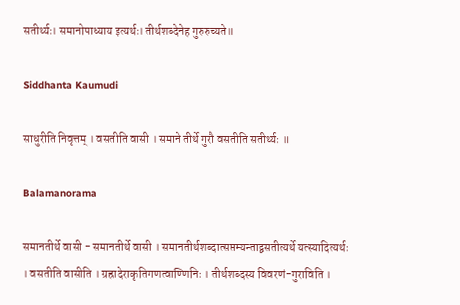सतीर्थ्यः। समानोपाध्याय इत्यर्थः। तीर्थशब्देनेह गुरुरुच्यते॥

Siddhanta Kaumudi

साधुरीति निवृत्तम् । वसतीति वासी । समाने तीर्थे गुरौ वसतीति सतीर्थ्यः ॥

Balamanorama

समानतीर्थे वासी - समानतीर्थे वासी । समानतीर्थशब्दात्सप्तम्यन्ताद्वसतीत्यर्थे यत्स्यादित्यर्थः । वसतीति वासीति । ग्रह्रादेराकृतिगणत्वाण्णिनिः । तीर्थशब्दस्य विवरणं-गुराविति ।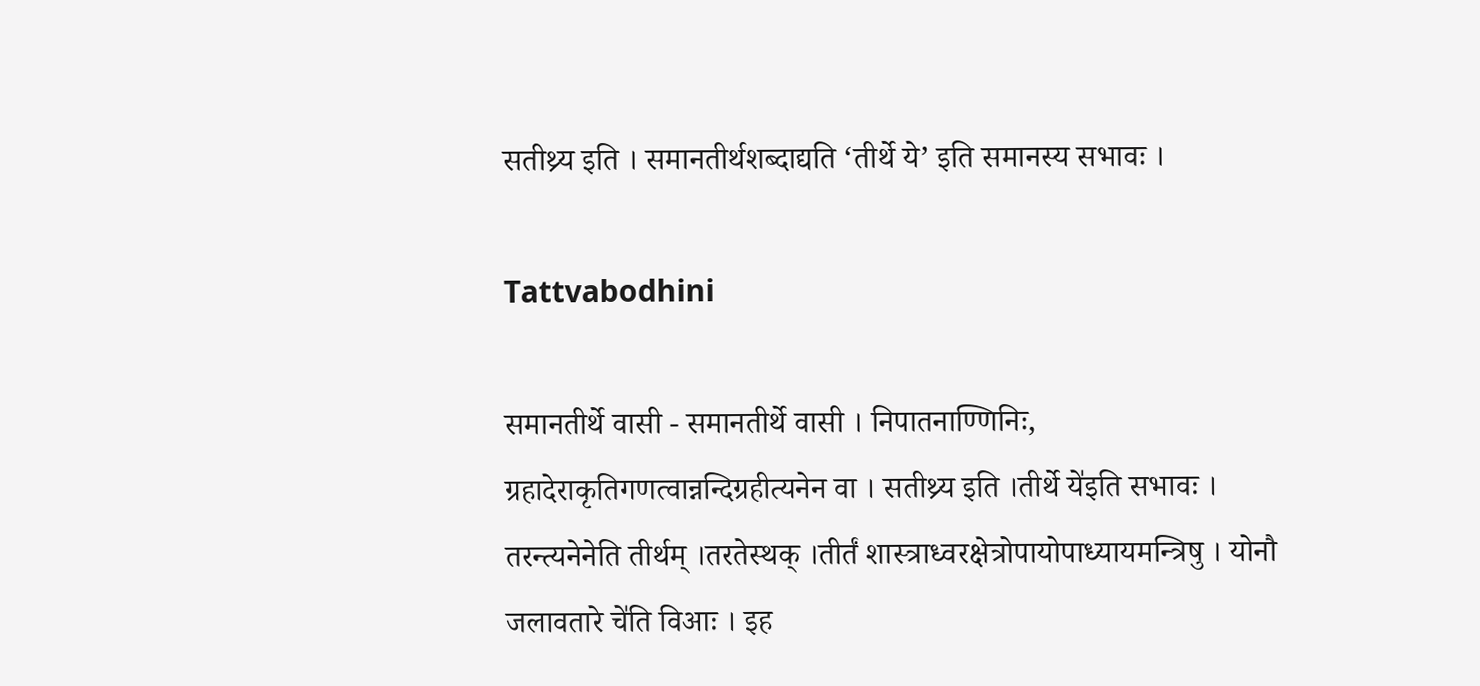सतीथ्र्य इति । समानतीर्थशब्दाद्यति ‘तीर्थे ये’ इति समानस्य सभावः ।

Tattvabodhini

समानतीर्थे वासी - समानतीर्थे वासी । निपातनाण्णिनिः, ग्रहादेराकृतिगणत्वान्नन्दिग्रहीत्यनेन वा । सतीथ्र्य इति ।तीर्थे ये॑इति सभावः । तरन्त्यनेनेति तीर्थम् ।तरतेस्थक् ।तीर्तं शास्त्राध्वरक्षेत्रोपायोपाध्यायमन्त्रिषु । योनौ जलावतारे चे॑ति विआः । इह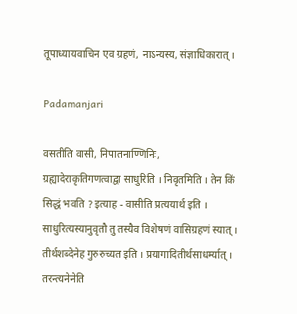तूपाध्यायवाचिन एव ग्रहणं, नाऽन्यस्य, संज्ञाधिकारात् ।

Padamanjari

वसतीति वासी, निपातनाण्णिनिः, ग्रह्यादेराकृतिगणत्वाद्वा साधुरिति । निवृतमिति । तेन किं सिद्धं भवति ? इत्याह - वासीति प्रत्ययार्थ इति । साधुरित्यस्यानुवृतौ तु तस्यैव विशेषणं वासिग्रहणं स्यात् । तीर्थशब्देनेह गुरुरुच्यत इति । प्रयागादितीर्थसाधर्म्यात् । तरन्त्यनेनेति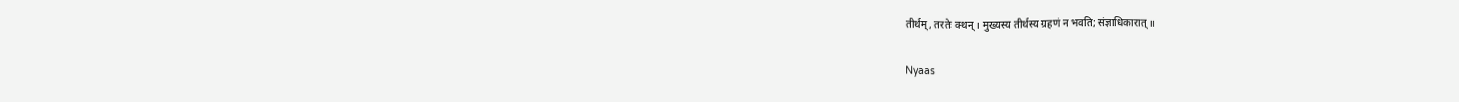तीर्थम्, तरतेः क्थन् । मुख्यस्य तीर्थस्य ग्रहणं न भवति; संज्ञाधिकारात् ॥

Nyaas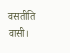वसतीति वासी।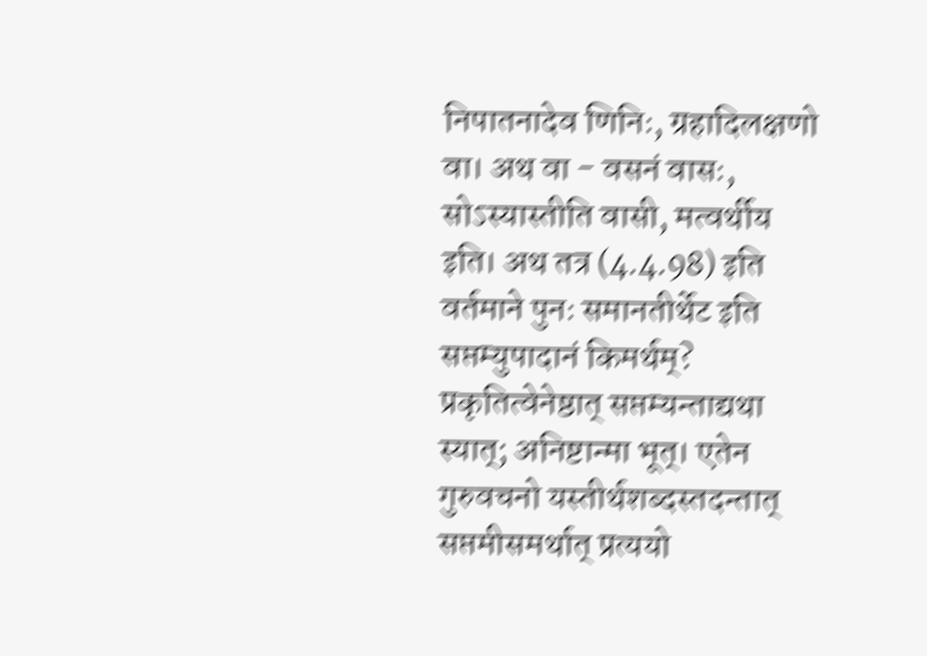निपातनादेव णिनिः, ग्रहादिलक्षणो वा। अथ वा - वसनं वासः, सोऽस्यास्तीति वासी, मत्वर्थीय इति। अथ तत्र (4.4.98) इति वर्तमाने पुनः समानतीर्थेट इति सप्तम्युपादानं किमर्थम्? प्रकृतित्वेनेष्ठात् सप्तम्यन्ताद्यथा स्यात्; अनिष्टान्मा भूत्। एतेन गुरुवचनो यस्तीर्थशब्दस्तदन्तात् सप्तमीसमर्थात् प्रत्ययो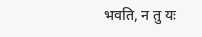भवति, न तु यः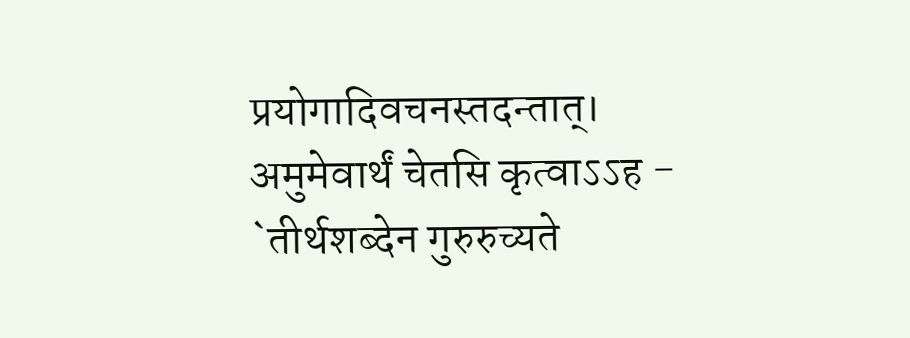प्रयोगादिवचनस्तदन्तात्। अमुमेवार्थं चेतसि कृत्वाऽऽह - `तीर्थशब्देन गुरुरुच्यते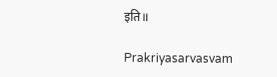इति॥

Prakriyasarvasvam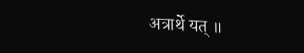अत्रार्थे यत् ॥